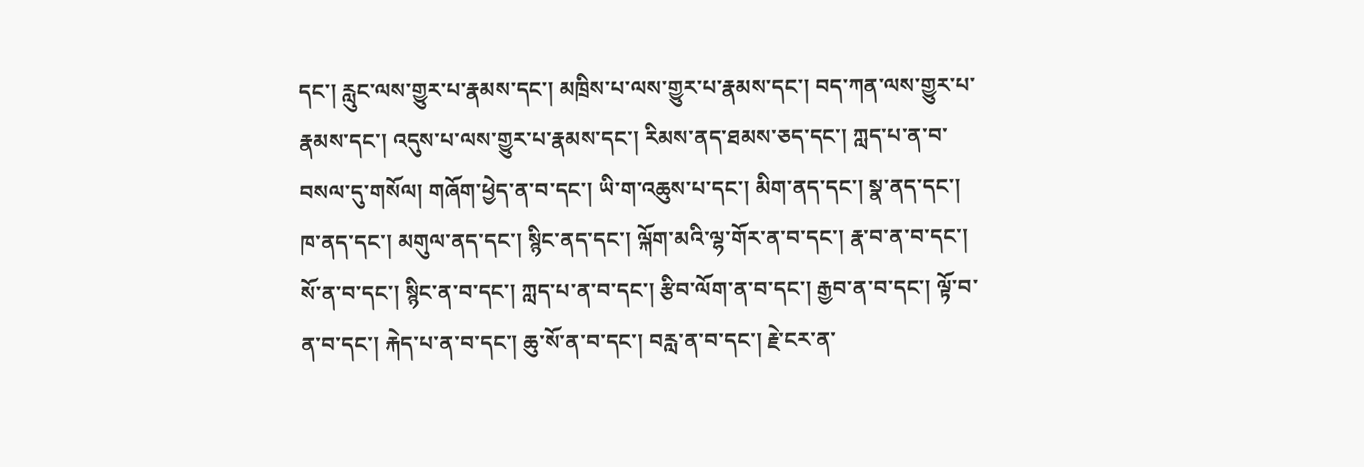དང་། རླུང་ལས་གྱུར་པ་རྣམས་དང་། མཁྲིས་པ་ལས་གྱུར་པ་རྣམས་དང་། བད་ཀན་ལས་གྱུར་པ་རྣམས་དང་། འདུས་པ་ལས་གྱུར་པ་རྣམས་དང་། རིམས་ནད་ཐམས་ཅད་དང་། ཀླད་པ་ན་བ་བསལ་དུ་གསོལ། གཞོག་ཕྱེད་ན་བ་དང་། ཡི་ག་འཆུས་པ་དང་། མིག་ནད་དང་། སྣ་ནད་དང་། ཁ་ནད་དང་། མགུལ་ནད་དང་། སྙིང་ནད་དང་། ལྐོག་མའི་ལྷ་གོར་ན་བ་དང་། རྣ་བ་ན་བ་དང་། སོ་ན་བ་དང་། སྙིང་ན་བ་དང་། ཀླད་པ་ན་བ་དང་། རྩིབ་ལོག་ན་བ་དང་། རྒྱབ་ན་བ་དང་། ལྟོ་བ་ན་བ་དང་། རྐེད་པ་ན་བ་དང་། ཆུ་སོ་ན་བ་དང་། བརླ་ན་བ་དང་། རྗེ་ངར་ན་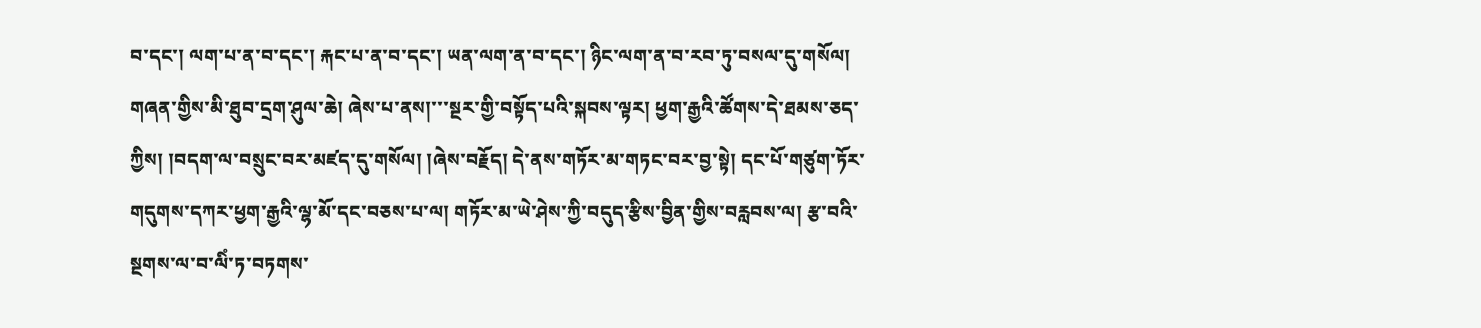བ་དང་། ལག་པ་ན་བ་དང་། རྐང་པ་ན་བ་དང་། ཡན་ལག་ན་བ་དང་། ཉིང་ལག་ན་བ་རབ་ཏུ་བསལ་དུ་གསོལ། གཞན་གྱིས་མི་ཐུབ་དྲག་ཤུལ་ཆེ། ཞེས་པ་ནས།་་་སྔར་གྱི་བསྟོད་པའི་སྐབས་ལྟར། ཕྱག་རྒྱའི་ཚོགས་དེ་ཐམས་ཅད་ཀྱིས། །བདག་ལ་བསྲུང་བར་མཛད་དུ་གསོལ། །ཞེས་བརྗོད། དེ་ནས་གཏོར་མ་གཏང་བར་བྱ་སྟེ། དང་པོ་གཙུག་ཏོར་གདུགས་དཀར་ཕྱག་རྒྱའི་ལྷ་མོ་དང་བཅས་པ་ལ། གཏོར་མ་ཡེ་ཤེས་ཀྱི་བདུད་རྩིས་བྱིན་གྱིས་བརླབས་ལ། རྩ་བའི་སྔགས་ལ་བ་ལིཾ་ཏ་བཏགས་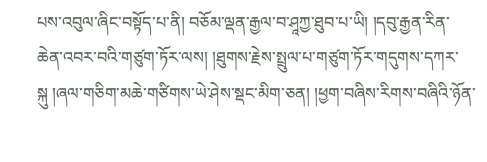པས་འབུལ་ཞིང་བསྟོད་པ་ནི། བཅོམ་ལྡན་རྒྱལ་བ་ཤཱཀྱ་ཐུབ་པ་ཡི། །དབུ་རྒྱན་རིན་ཆེན་འབར་བའི་གཙུག་ཏོར་ལས། །ཐུགས་རྗེས་སྤྲུལ་པ་གཙུག་ཏོར་གདུགས་དཀར་སྐུ །ཞལ་གཅིག་མཆེ་གཙིགས་ཡེ་ཤེས་སྡང་མིག་ཅན། །ཕྱག་བཞིས་རིགས་བཞིའི་ཉོན་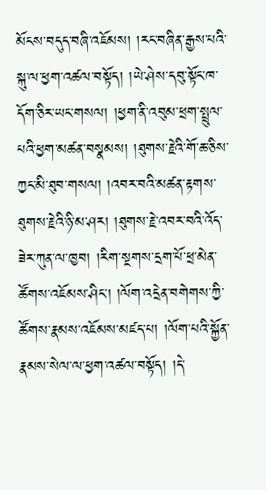མོངས་བདུད་བཞི་འཇོམས། །རང་བཞིན་རྒྱས་པའི་སྐུ་ལ་ཕྱག་འཚལ་བསྟོད། །ཡེ་ཤེས་དབུ་སྟོང་ཁ་དོག་ཅིར་ཡང་གསལ། །ཕྱག་ནི་འབུམ་ཕྲག་སྤྲུལ་པའི་ཕྱག་མཚན་བསྣམས། །ཐུགས་རྗེའི་གོ་ཆ་ཅིས་ཀྱང་མི་ཐུབ་གསལ། །འབར་བའི་མཚན་རྟགས་ཐུགས་རྗེའི་ཉི་མ་ཤར། །ཐུགས་རྗེ་འབར་བའི་འོད་ཟེར་ཀུན་ལ་ཁྱབ། །རིག་སྔགས་དྲག་པོ་ཕྲ་མེན་ཚོགས་འཇོམས་ཤིང་། །ལོག་འདྲེན་བགེགས་ཀྱི་ཚོགས་རྣམས་འཇོམས་མཛད་པ། །ལོག་པའི་སྐྱོན་རྣམས་སེལ་ལ་ཕྱག་འཚལ་བསྟོད། །དེ་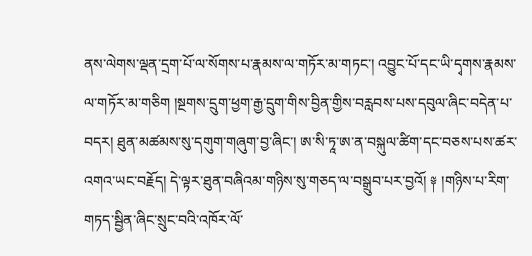ནས་ལེགས་ལྡན་དྲག་པོ་ལ་སོགས་པ་རྣམས་ལ་གཏོར་མ་གཏང་། འབྱུང་པོ་དང་ཡི་དྭགས་རྣམས་ལ་གཏོར་མ་གཅིག །སྔགས་དྲུག་ཕྱག་རྒྱ་དྲུག་གིས་བྱིན་གྱིས་བརླབས་པས་དབུལ་ཞིང་བདེན་པ་བདར། ཐུན་མཚམས་སུ་དགུག་གཞུག་བྱ་ཞིང་། ཨ་སི་ཏཱ་ཨ་ན་བསྐུལ་ཚིག་དང་བཅས་པས་ཚར་འགའ་ཡང་བརྗོད། དེ་ལྟར་ཐུན་བཞིའམ་གཉིས་སུ་གཅད་ལ་བསྒྲུབ་པར་བྱའོ། ༈ །གཉིས་པ་རིག་གཏད་སྦྱིན་ཞིང་སྲུང་བའི་འཁོར་ལོ་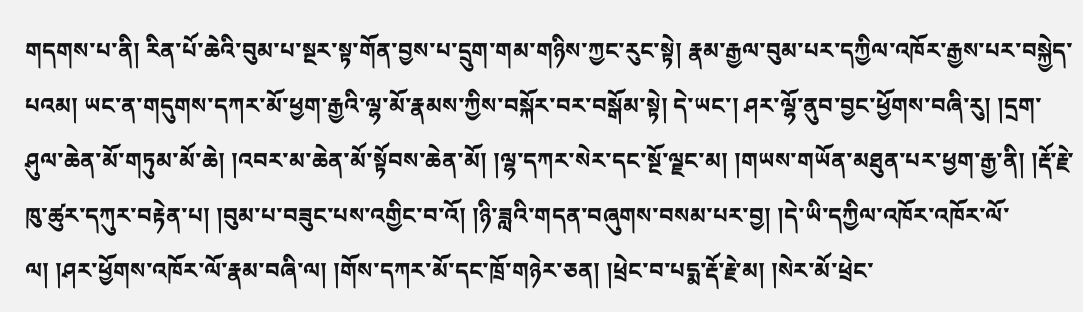གདགས་པ་ནི། རིན་པོ་ཆེའི་བུམ་པ་སྔར་སྟ་གོན་བྱས་པ་དྲུག་གམ་གཉིས་ཀྱང་རུང་སྟེ། རྣམ་རྒྱལ་བུམ་པར་དཀྱིལ་འཁོར་རྒྱས་པར་བསྐྱེད་པའམ། ཡང་ན་གདུགས་དཀར་མོ་ཕྱག་རྒྱའི་ལྷ་མོ་རྣམས་ཀྱིས་བསྐོར་བར་བསྒོམ་སྟེ། དེ་ཡང་། ཤར་ལྷོ་ནུབ་བྱང་ཕྱོགས་བཞི་རུ། །དྲག་ཤུལ་ཆེན་མོ་གཏུམ་མོ་ཆེ། །འབར་མ་ཆེན་མོ་སྟོབས་ཆེན་མོ། །ལྷ་དཀར་སེར་དང་སྔོ་ལྗང་མ། །གཡས་གཡོན་མཐུན་པར་ཕྱག་རྒྱ་ནི། །རྡོ་རྗེ་ཁུ་ཚུར་དཀུར་བརྟེན་པ། །བུམ་པ་བཟུང་པས་འགྱིང་བ་འོ། །ཉི་ཟླའི་གདན་བཞུགས་བསམ་པར་བྱ། །དེ་ཡི་དཀྱིལ་འཁོར་འཁོར་ལོ་ལ། །ཤར་ཕྱོགས་འཁོར་ལོ་རྣམ་བཞི་ལ། །གོས་དཀར་མོ་དང་ཁྲོ་གཉེར་ཅན། །ཕྲེང་བ་པདྨ་རྡོ་རྗེ་མ། །སེར་མོ་ཕྲེང་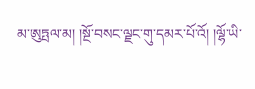མ་ཨུཏྤལ་མ། །སྔོ་བསང་ལྗང་གུ་དམར་པོ་འོ། །ལྷོ་ཡི་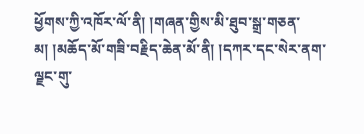ཕྱོགས་ཀྱི་འཁོར་ལོ་ནི། །གཞན་གྱིས་མི་ཐུབ་སྒྲ་གཅན་མ། །མཆོད་མོ་གཟི་བརྗིད་ཆེན་མོ་ནི། །དཀར་དང་སེར་ནག་ལྗང་གུ་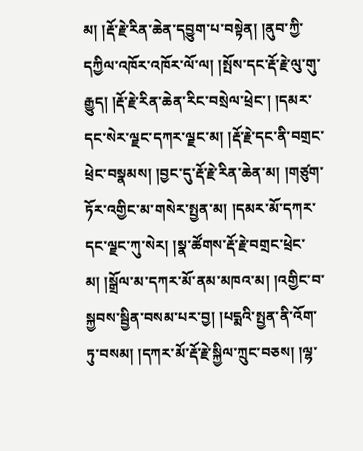མ། །རྡོ་རྗེ་རིན་ཆེན་དབྱུག་པ་བསྟེན། །ནུབ་ཀྱི་དཀྱིལ་འཁོར་འཁོར་ལོ་ལ། །སྤོས་དང་རྡོ་རྗེ་ལུ་གུ་རྒྱུད། །རྡོ་རྗེ་རིན་ཆེན་རིང་བསྲེལ་ཕྲེང་། །དམར་དང་སེར་ལྗང་དཀར་ལྗང་མ། །རྡོ་རྗེ་དང་ནི་བགྲང་ཕྲེང་བསྣམས། །བྱང་དུ་རྡོ་རྗེ་རིན་ཆེན་མ། །གཙུག་ཏོར་འགྱིང་མ་གསེར་སྤྱན་མ། །དམར་མོ་དཀར་དང་ལྗང་ཀུ་སེར། །སྣ་ཚོགས་རྡོ་རྗེ་བགྲང་ཕྲེང་མ། །སྒྲོལ་མ་དཀར་མོ་ནམ་མཁའ་མ། །འགྱིང་བ་སྐྱབས་སྦྱིན་བསམ་པར་བྱ། །པདྨའི་སྤྱན་ནི་འོག་ཏུ་བསམ། །དཀར་མོ་རྡོ་རྗེ་སྐྱིལ་ཀྲུང་བཅས། །ལྷ་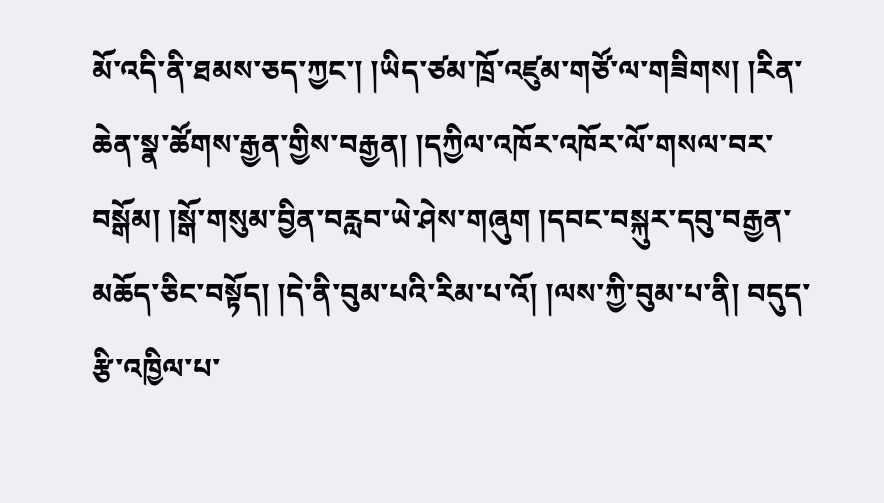མོ་འདི་ནི་ཐམས་ཅད་ཀྱང་། །ཡིད་ཙམ་ཁྲོ་འཛུམ་གཙོ་ལ་གཟིགས། །རིན་ཆེན་སྣ་ཚོགས་རྒྱན་གྱིས་བརྒྱན། །དཀྱིལ་འཁོར་འཁོར་ལོ་གསལ་བར་བསྒོམ། །སྒོ་གསུམ་བྱིན་བརླབ་ཡེ་ཤེས་གཞུག །དབང་བསྐུར་དབུ་བརྒྱན་མཆོད་ཅིང་བསྟོད། །དེ་ནི་བུམ་པའི་རིམ་པ་འོ། །ལས་ཀྱི་བུམ་པ་ནི། བདུད་རྩི་འཁྱིལ་པ་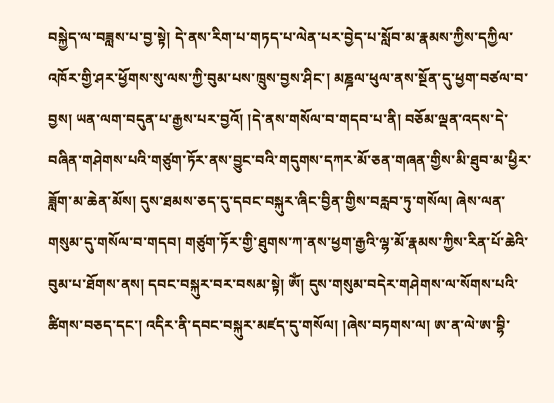བསྐྱེད་ལ་བཟླས་པ་བྱ་སྟེ། དེ་ནས་རིག་པ་གཏད་པ་ལེན་པར་བྱེད་པ་སློབ་མ་རྣམས་ཀྱིས་དཀྱིལ་འཁོར་གྱི་ཤར་ཕྱོགས་སུ་ལས་ཀྱི་བུམ་པས་ཁྲུས་བྱས་ཤིང་། མཎྜལ་ཕུལ་ནས་སྔོན་དུ་ཕྱག་བཙལ་བ་བྱས། ཡན་ལག་བདུན་པ་རྒྱས་པར་བྱའོ། །དེ་ནས་གསོལ་བ་གདབ་པ་ནི། བཅོམ་ལྡན་འདས་དེ་བཞིན་གཤེགས་པའི་གཙུག་ཏོར་ནས་བྱུང་བའི་གདུགས་དཀར་མོ་ཅན་གཞན་གྱིས་མི་ཐུབ་མ་ཕྱིར་ཟློག་མ་ཆེན་མོས། དུས་ཐམས་ཅད་དུ་དབང་བསྐུར་ཞིང་བྱིན་གྱིས་བརླབ་ཏུ་གསོལ། ཞེས་ལན་གསུམ་དུ་གསོལ་བ་གདབ། གཙུག་ཏོར་གྱི་ཐུགས་ཀ་ནས་ཕྱག་རྒྱའི་ལྷ་མོ་རྣམས་ཀྱིས་རིན་པོ་ཆེའི་བུམ་པ་ཐོགས་ནས། དབང་བསྐུར་བར་བསམ་སྟེ། ཨོཾ། དུས་གསུམ་བདེར་གཤེགས་ལ་སོགས་པའི་ཚིགས་བཅད་དང་། འདིར་ནི་དབང་བསྐུར་མཛད་དུ་གསོལ། །ཞེས་བཏགས་ལ། ཨ་ན་ལེ་ཨ་བྷི་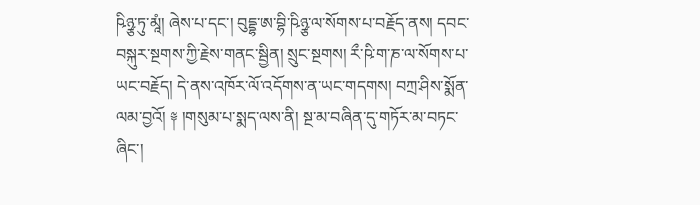ཥིཉྩ་ཏུ་མཱཾ། ཞེས་པ་དང་། བུདྡྷ་ཨ་བྷི་ཥིཉྩ་ལ་སོགས་པ་བརྗོད་ནས། དབང་བསྐུར་སྔགས་ཀྱི་རྗེས་གནང་སྦྱིན། སྲུང་སྔགས། རྀ་ཥི་ག་ཎ་ལ་སོགས་པ་ཡང་བརྗོད། དེ་ནས་འཁོར་ལོ་འདོགས་ན་ཡང་གདགས། བཀྲ་ཤིས་སྨོན་ལམ་བྱའོ། ༈ །གསུམ་པ་སྨད་ལས་ནི། སྔ་མ་བཞིན་དུ་གཏོར་མ་བཏང་ཞིང་།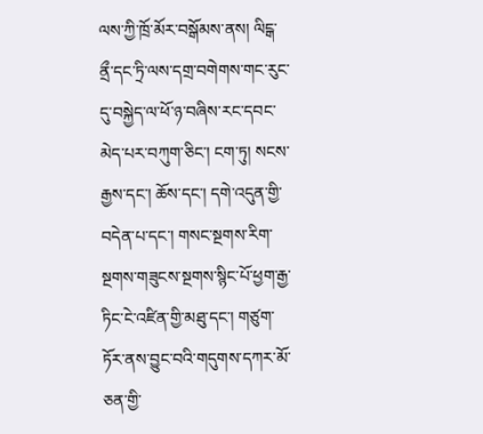ལས་ཀྱི་ཁྲོ་མོར་བསྒོམས་ནས། ལིངྒ་ནྲྀ་དང་ཏྲི་ལས་དགྲ་བགེགས་གང་རུང་དུ་བསྐྱེད་ལ་ཕོ་ཉ་བཞིས་རང་དབང་མེད་པར་བཀུག་ཅིང་། ངག་ཏུ། སངས་རྒྱས་དང་། ཆོས་དང་། དགེ་འདུན་གྱི་བདེན་པ་དང་། གསང་སྔགས་རིག་སྔགས་གཟུངས་སྔགས་སྙིང་པོ་ཕྱག་རྒྱ་ཏིང་ངེ་འཛིན་གྱི་མཐུ་དང་། གཙུག་ཏོར་ནས་བྱུང་བའི་གདུགས་དཀར་མོ་ཅན་གྱི་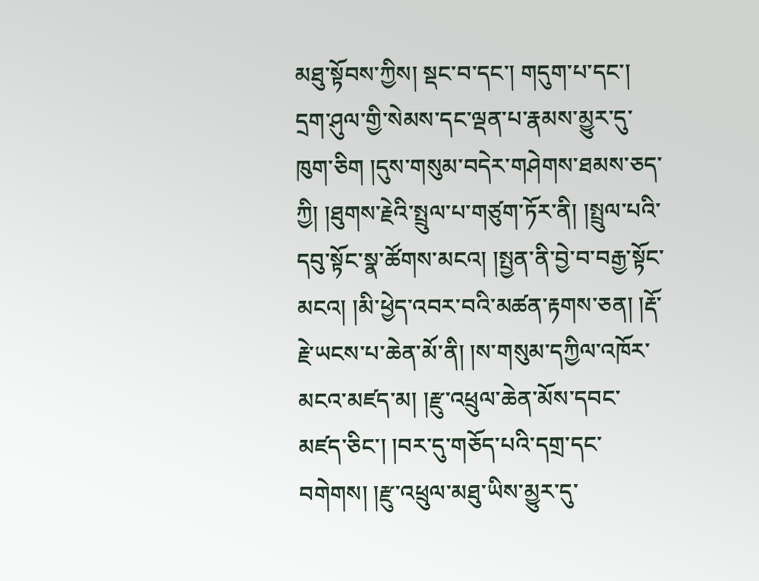མཐུ་སྟོབས་ཀྱིས། སྡང་བ་དང་། གདུག་པ་དང་། དྲག་ཤུལ་གྱི་སེམས་དང་ལྡན་པ་རྣམས་མྱུར་དུ་ཁུག་ཅིག །དུས་གསུམ་བདེར་གཤེགས་ཐམས་ཅད་ཀྱི། །ཐུགས་རྗེའི་སྤྲུལ་པ་གཙུག་ཏོར་ནི། །སྤྲུལ་པའི་དབུ་སྟོང་སྣ་ཚོགས་མངའ། །སྤྱན་ནི་བྱེ་བ་བརྒྱ་སྟོང་མངའ། །མི་ཕྱེད་འབར་བའི་མཚན་རྟགས་ཅན། །རྡོ་རྗེ་ཡངས་པ་ཆེན་མོ་ནི། །ས་གསུམ་དཀྱིལ་འཁོར་མངའ་མཛད་མ། །རྫུ་འཕྲུལ་ཆེན་མོས་དབང་མཛད་ཅིང་། །བར་དུ་གཅོད་པའི་དགྲ་དང་བགེགས། །རྫུ་འཕྲུལ་མཐུ་ཡིས་མྱུར་དུ་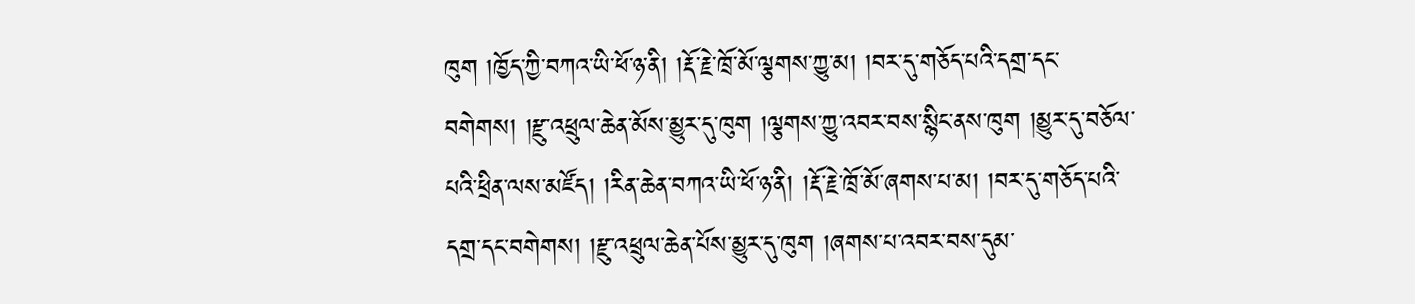ཁུག །ཁྱོད་ཀྱི་བཀའ་ཡི་ཕོ་ཉ་ནི། །རྡོ་རྗེ་ཁྲོ་མོ་ལྕགས་ཀྱུ་མ། །བར་དུ་གཅོད་པའི་དགྲ་དང་བགེགས། །རྫུ་འཕྲུལ་ཆེན་མོས་མྱུར་དུ་ཁུག །ལྕགས་ཀྱུ་འབར་བས་སྙིང་ནས་ཁུག །མྱུར་དུ་བཅོལ་པའི་ཕྲིན་ལས་མཛོད། །རིན་ཆེན་བཀའ་ཡི་ཕོ་ཉ་ནི། །རྡོ་རྗེ་ཁྲོ་མོ་ཞགས་པ་མ། །བར་དུ་གཅོད་པའི་དགྲ་དང་བགེགས། །རྫུ་འཕྲུལ་ཆེན་པོས་མྱུར་དུ་ཁུག །ཞགས་པ་འབར་བས་དུམ་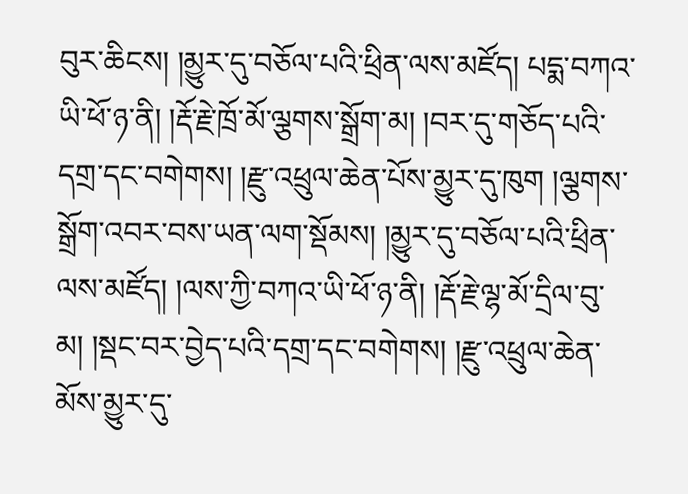བུར་ཆིངས། །མྱུར་དུ་བཅོལ་པའི་ཕྲིན་ལས་མཛོད། པདྨ་བཀའ་ཡི་ཕོ་ཉ་ནི། །རྡོ་རྗེ་ཁྲོ་མོ་ལྕགས་སྒྲོག་མ། །བར་དུ་གཅོད་པའི་དགྲ་དང་བགེགས། །རྫུ་འཕྲུལ་ཆེན་པོས་མྱུར་དུ་ཁུག །ལྕགས་སྒྲོག་འབར་བས་ཡན་ལག་སྡོམས། །མྱུར་དུ་བཅོལ་པའི་ཕྲིན་ལས་མཛོད། །ལས་ཀྱི་བཀའ་ཡི་ཕོ་ཉ་ནི། །རྡོ་རྗེ་ལྷ་མོ་དྲིལ་བུ་མ། །སྡང་བར་བྱེད་པའི་དགྲ་དང་བགེགས། །རྫུ་འཕྲུལ་ཆེན་མོས་མྱུར་དུ་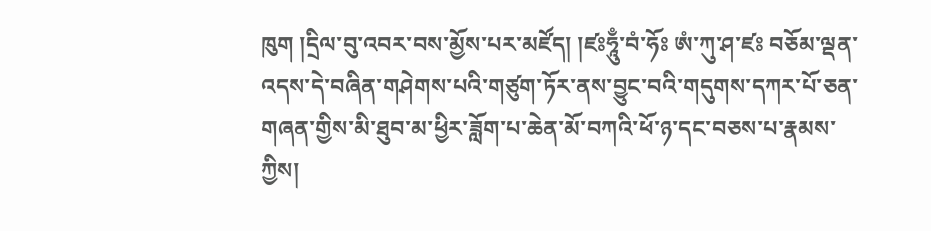ཁུག །དྲིལ་བུ་འབར་བས་མྱོས་པར་མཛོད། །ཛཿཧཱུྃ་བཾ་ཧོཿ ཨཾ་ཀུ་ཤ་ཛཿ བཅོམ་ལྡན་འདས་དེ་བཞིན་གཤེགས་པའི་གཙུག་ཏོར་ནས་བྱུང་བའི་གདུགས་དཀར་པོ་ཅན་གཞན་གྱིས་མི་ཐུབ་མ་ཕྱིར་ཟློག་པ་ཆེན་མོ་བཀའི་ཕོ་ཉ་དང་བཅས་པ་རྣམས་ཀྱིས།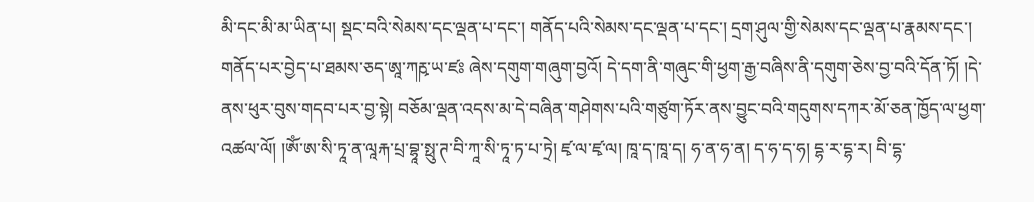མི་དང་མི་མ་ཡིན་པ། སྡང་བའི་སེམས་དང་ལྡན་པ་དང་། གནོད་པའི་སེམས་དང་ལྡན་པ་དང་། དྲག་ཤུལ་གྱི་སེམས་དང་ལྡན་པ་རྣམས་དང་། གནོད་པར་བྱེད་པ་ཐམས་ཅད་ཨཱ་ཀརྵ་ཡ་ཛཿ ཞེས་དགུག་གཞུག་བྱའོ། དེ་དག་ནི་གཞུང་གི་ཕྱག་རྒྱ་བཞིས་ནི་དགུག་ཅེས་བྱ་བའི་དོན་ཏོ། །དེ་ནས་ཕུར་བུས་གདབ་པར་བྱ་སྟེ། བཅོམ་ལྡན་འདས་མ་དེ་བཞིན་གཤེགས་པའི་གཙུག་ཏོར་ནས་བྱུང་བའི་གདུགས་དཀར་མོ་ཅན་ཁྱོད་ལ་ཕྱག་འཚལ་ལོ། །ཨོཾ་ཨ་སི་ཏཱ་ན་ལཱརྐ་པྲ་བྷཱ་སྥུ་ཊ་བི་ཀཱ་སི་ཏཱ་ཏ་པ་ཏྲེ། ཛྭ་ལ་ཛྭ་ལ། ཁཱ་ད་ཁཱ་ད། ཧ་ན་ཧ་ན། ད་ཧ་ད་ཧ། དྷ་ར་དྷ་ར། བི་དྷ་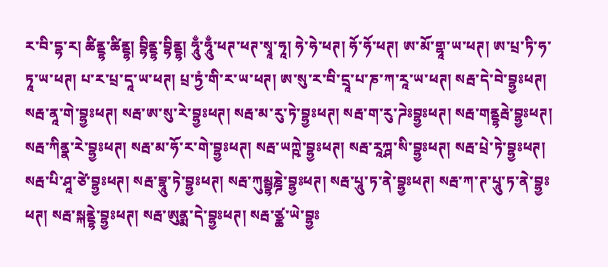ར་བི་དྷ་ར། ཚིནྡྷ་ཚིནྡྷ། བྷིནྡྷ་བྷིནྡྷ། ཧཱུྃ་ཧཱུྃ་ཕཊ་ཕཊ་སྭཱ་ཧཱ། ཧེ་ཧེ་ཕཊ། ཧོ་ཧོ་ཕཊ། ཨ་མོ་གྷཱ་ཡ་ཕཊ། ཨ་པྲ་ཏི་ཧ་ཏཱ་ཡ་ཕཊ། པ་ར་པྲ་དཱ་ཡ་ཕཊ། པྲ་ཏྱཾ་གི་ར་ཡ་ཕཊ། ཨ་སུ་ར་བི་དྲཱ་པ་ཎ་ཀ་རཱ་ཡ་ཕཊ། སརྦ་དེ་བེ་བྷྱཿཕཊ། སརྦ་ནཱ་གེ་བྷྱཿཕཊ། སརྦ་ཨ་སུ་རེ་བྷྱཿཕཊ། སརྦ་མ་རུ་ཏེ་བྷྱཿཕཊ། སརྦ་ག་རུ་ཌེཿབྷྱཿཕཊ། སརྦ་གནྡྷརྦེ་བྷྱཿཕཊ། སརྦ་ཀིནྣ་རེ་བྷྱཿཕཊ། སརྦ་མ་ཧོ་ར་གེ་བྷྱཿཕཊ། སརྦ་ཡཀྵེ་བྷྱཿཕཊ། སརྦ་རཱཀྴ་སི་བྷྱཿཕཊ། སརྦ་པྲེ་ཏེ་བྷྱཿཕཊ། སརྦ་པི་ཤཱ་ཙེ་བྷྱཿཕཊ། སརྦ་བྷཱུ་ཏེ་བྷྱཿཕཊ། སརྦ་ཀུམྦྷཎྜེ་བྷྱཿཕཊ། སརྦ་པཱུ་ཏ་ནེ་བྷྱཿཕཊ། སརྦ་ཀ་ཊ་པཱུ་ཏ་ནེ་བྷྱཿཕཊ། སརྦ་སྐནྡྷེ་བྷྱཿཕཊ། སརྦ་ཨུནྨ་དེ་བྷྱཿཕཊ། སརྦ་ཙྪ་ཡེ་བྷྱཿ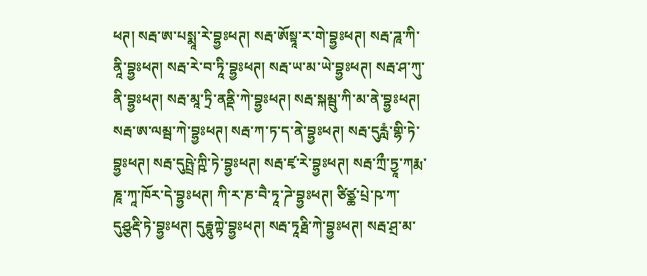ཕཊ། སརྦ་ཨ་པསྨཱ་རེ་བྷྱཿཕཊ། སརྦ་ཨོསྟཱ་ར་གེ་བྷྱཿཕཊ། སརྦ་ཌཱ་ཀི་ནཱི་བྷྱཿཕཊ། སརྦ་རེ་བ་ཏཱི་བྷྱཿཕཊ། སརྦ་ཡ་མ་ཡེ་བྷྱཿཕཊ། སརྦ་ཤ་ཀུ་ནི་བྷྱཿཕཊ། སརྦ་མཱ་ཏྲི་ནནྡི་ཀེ་བྷྱཿཕཊ། སརྦ་སྐམྦུ་ཀི་མ་ནེ་བྷྱཿཕཊ། སརྦ་ཨ་ལམྦ་ཀེ་བྷྱཿཕཊ། སརྦ་ཀ་ཏ་ད་ནེ་བྷྱཿཕཊ། སརྦ་དུརླཾ་གྷི་ཏེ་བྷྱཿཕཊ། སརྦ་དུཥྤྲེ་ཀྵི་ཏེ་བྷྱཿཕཊ། སརྦ་ཛྭ་རེ་བྷྱཿཕཊ། སརྦ་ཀྲྀ་ཏྱཱ་ཀརྨ་ཎཱ་ཀཱ་ཁོར་དེ་བྷྱཿཕཊ། ཀི་ར་ཎ་བཻ་ཏཱ་ཌེ་བྷྱཿཕཊ། ཙིཙྪ་པྲེ་ཥ་ཀ་དུཤྩརྡི་ཏེ་བྷྱཿཕཊ། དུརྦྷུཀྟེ་བྷྱཿཕཊ། སརྦ་ཏཱརྠི་ཀེ་བྷྱཿཕཊ། སརྦ་ཤྲ་མ་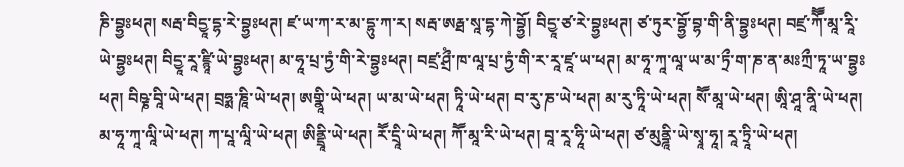ཎི་བྷྱཿཕཊ། སརྦ་བིདྱཱ་དྷ་རེ་བྷྱཿཕཊ། ཛ་ཡ་ཀ་ར་མ་དྷུ་ཀ་ར། སརྦ་ཨརྠ་སཱ་དྷ་ཀེ་བྷྱོ། བིདྱཱ་ཙ་རེ་བྷྱཿཕཊ། ཙ་ཏུར་བྷྱོ་བྷ་གི་ནི་བྷྱཿཕཊ། བཛྲ་ཀོཽ་མཱ་རཱི་ཡེ་བྷྱཿཕཊ། བིདྱཱ་རཱ་ཛྙཱི་ཡེ་བྷྱཿཕཊ། མ་ཧཱ་པྲ་ཏྱཾ་གི་རེ་བྷྱཿཕཊ། བཛྲ་ཤྲྀཾ་ཁ་ལཱ་པྲ་ཏྱཾ་གི་ར་རཱ་ཛཱ་ཡ་ཕཊ། མ་ཧཱ་ཀཱ་ལཱ་ཡ་མ་ཏྲྀ་ག་ཎ་ན་མཿཀྲྀ་ཏཱ་ཡ་བྷྱཿཕཊ། བིཥྞ་བཱི་ཡེ་ཕཊ། བྲཧྨ་ཎཱི་ཡེ་ཕཊ། ཨགྣཱི་ཡེ་ཕཊ། ཡ་མ་ཡེ་ཕཊ། ཏཱི་ཡེ་ཕཊ། བ་རུ་ཎ་ཡེ་ཕཊ། མ་རུ་ཏཱི་ཡེ་ཕཊ། སཽ་མཱ་ཡེ་ཕཊ། ཨཱི་ཤཱ་ནཱི་ཡེ་ཕཊ། མ་ཧཱ་ཀཱ་ལཱི་ཡེ་ཕཊ། ཀ་པཱ་ལཱི་ཡེ་ཕཊ། ཨིནྡྲཱི་ཡེ་ཕཊ། རཽ་དྲཱི་ཡེ་ཕཊ། ཀཽ་མཱ་རི་ཡེ་ཕཊ། བཱ་རཱ་ཧཱི་ཡེ་ཕཊ། ཙ་མུནྜཱི་ཡེ་སྭཱ་ཧཱ། རཱ་ཏྲཱི་ཡེ་ཕཊ།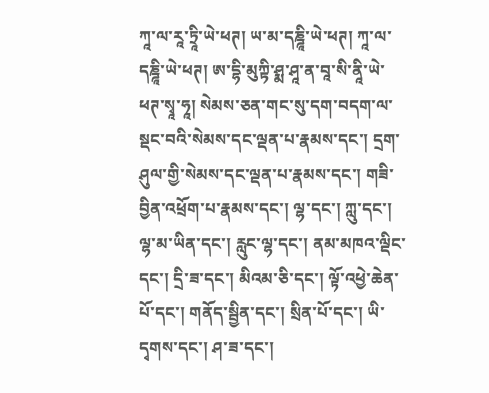ཀཱ་ལ་རཱ་ཏྲཱི་ཡེ་ཕཊ། ཡ་མ་དཎྜཱི་ཡེ་ཕཊ། ཀཱ་ལ་དཎྜཱི་ཡེ་ཕཊ། ཨ་དྷི་མུཀྟི་ཤྨ་ཤཱ་ན་བཱ་སི་ནཱི་ཡེ་ཕཊ་སྭཱ་ཧཱ། སེམས་ཅན་གང་སུ་དག་བདག་ལ་སྡང་བའི་སེམས་དང་ལྡན་པ་རྣམས་དང་། དྲག་ཤུལ་གྱི་སེམས་དང་ལྡན་པ་རྣམས་དང་། གཟི་བྱིན་འཕྲོག་པ་རྣམས་དང་། ལྷ་དང་། ཀླུ་དང་། ལྷ་མ་ཡིན་དང་། རླུང་ལྷ་དང་། ནམ་མཁའ་ལྡིང་དང་། དྲི་ཟ་དང་། མིའམ་ཅི་དང་། ལྟོ་འཕྱེ་ཆེན་པོ་དང་། གནོད་སྦྱིན་དང་། སྲིན་པོ་དང་། ཡི་དྭགས་དང་། ཤ་ཟ་དང་།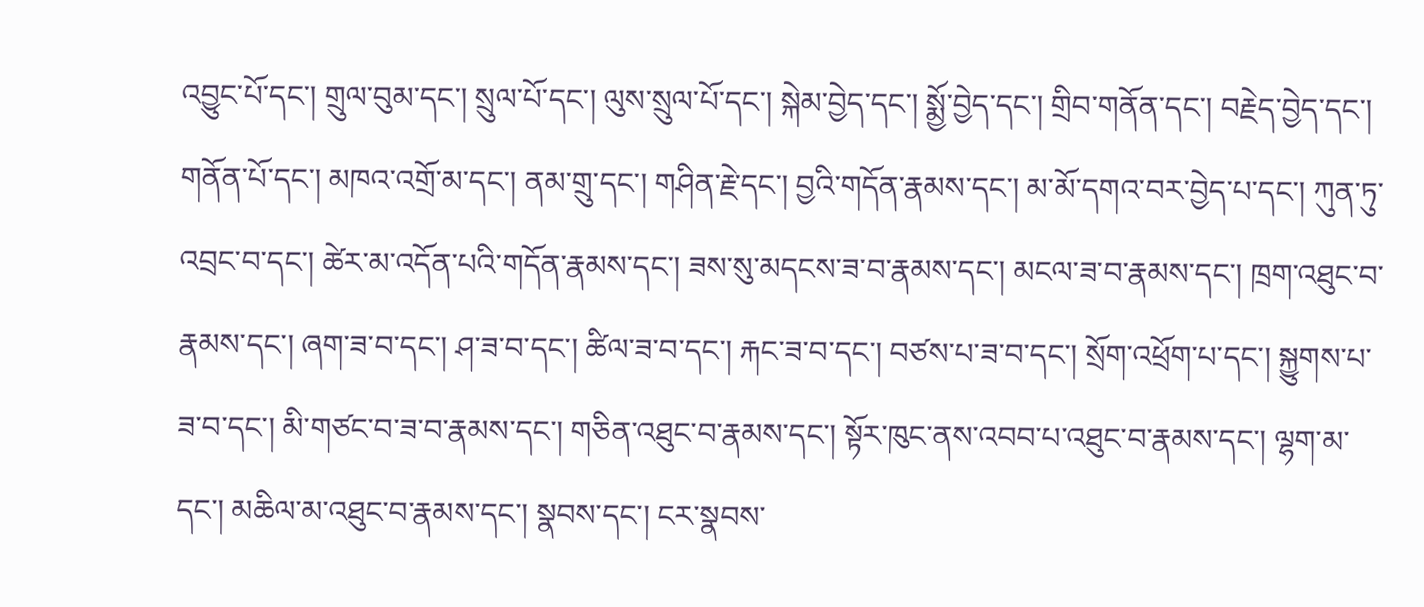འབྱུང་པོ་དང་། གྲུལ་བུམ་དང་། སྲུལ་པོ་དང་། ལུས་སྲུལ་པོ་དང་། སྐེམ་བྱེད་དང་། སྨྱོ་བྱེད་དང་། གྲིབ་གནོན་དང་། བརྗེད་བྱེད་དང་། གནོན་པོ་དང་། མཁའ་འགྲོ་མ་དང་། ནམ་གྲུ་དང་། གཤིན་རྗེ་དང་། བྱའི་གདོན་རྣམས་དང་། མ་མོ་དགའ་བར་བྱེད་པ་དང་། ཀུན་ཏུ་འབྲང་བ་དང་། ཚེར་མ་འདོན་པའི་གདོན་རྣམས་དང་། ཟས་སུ་མདངས་ཟ་བ་རྣམས་དང་། མངལ་ཟ་བ་རྣམས་དང་། ཁྲག་འཐུང་བ་རྣམས་དང་། ཞག་ཟ་བ་དང་། ཤ་ཟ་བ་དང་། ཚིལ་ཟ་བ་དང་། རྐང་ཟ་བ་དང་། བཙས་པ་ཟ་བ་དང་། སྲོག་འཕྲོག་པ་དང་། སྐྱུགས་པ་ཟ་བ་དང་། མི་གཙང་བ་ཟ་བ་རྣམས་དང་། གཅིན་འཐུང་བ་རྣམས་དང་། སྟོར་ཁུང་ནས་འབབ་པ་འཐུང་བ་རྣམས་དང་། ལྷག་མ་དང་། མཆིལ་མ་འཐུང་བ་རྣམས་དང་། སྣབས་དང་། ངར་སྣབས་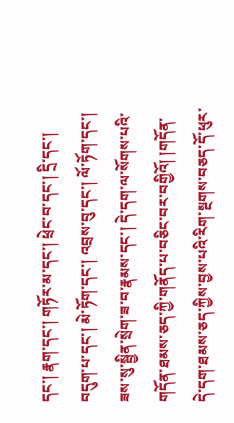དང་། རྣག་དང་། གཏོར་མ་དང་། ཕྲེང་བ་དང་། དྲི་དང་། བདུག་པ་དང་། མེ་ཏོག་དང་། འབྲས་བུ་དང་། ལོ་ཏོག་དང་། ཟས་སུ་སྦྱིན་སྲེག་ཟ་བ་རྣམས་དང་། དེ་དག་ལ་སོགས་པའི་གདོན་ཐམས་ཅད་ཀྱི་གནོད་པ་བཅིང་བར་བགྱིའོ། །གདོན་དེ་དག་ཐམས་ཅད་ཀྱིས་བྱས་པའི་རིག་སྔགས་བཅད་དོ་ཕུར་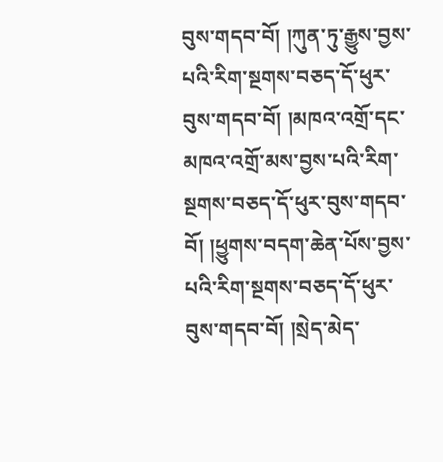བུས་གདབ་བོ། །ཀུན་ཏུ་རྒྱུས་བྱས་པའི་རིག་སྔགས་བཅད་དོ་ཕུར་བུས་གདབ་བོ། །མཁའ་འགྲོ་དང་མཁའ་འགྲོ་མས་བྱས་པའི་རིག་སྔགས་བཅད་དོ་ཕུར་བུས་གདབ་བོ། །ཕྱུགས་བདག་ཆེན་པོས་བྱས་པའི་རིག་སྔགས་བཅད་དོ་ཕུར་བུས་གདབ་བོ། །སྲེད་མེད་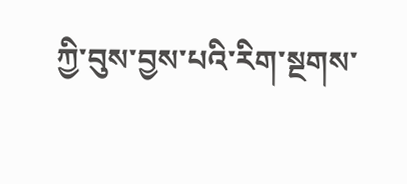ཀྱི་བུས་བྱས་པའི་རིག་སྔགས་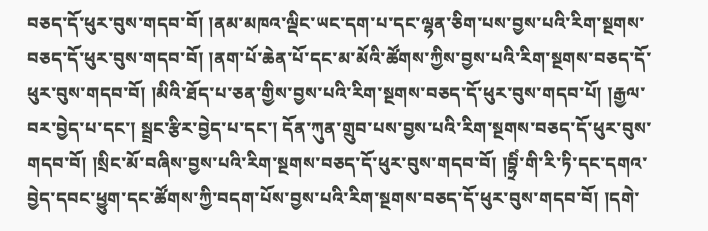བཅད་དོ་ཕུར་བུས་གདབ་བོ། །ནམ་མཁའ་ལྡིང་ཡང་དག་པ་དང་ལྷན་ཅིག་པས་བྱས་པའི་རིག་སྔགས་བཅད་དོ་ཕུར་བུས་གདབ་བོ། །ནག་པོ་ཆེན་པོ་དང་མ་མོའི་ཚོགས་ཀྱིས་བྱས་པའི་རིག་སྔགས་བཅད་དོ་ཕུར་བུས་གདབ་བོ། །མིའི་ཐོད་པ་ཅན་གྱིས་བྱས་པའི་རིག་སྔགས་བཅད་དོ་ཕུར་བུས་གདབ་པོ། །རྒྱལ་བར་བྱེད་པ་དང་། སྦྲང་རྩིར་བྱེད་པ་དང་། དོན་ཀུན་གྲུབ་པས་བྱས་པའི་རིག་སྔགས་བཅད་དོ་ཕུར་བུས་གདབ་བོ། །སྲིང་མོ་བཞིས་བྱས་པའི་རིག་སྔགས་བཅད་དོ་ཕུར་བུས་གདབ་བོ། །བྷྲིཾ་གི་རི་ཏི་དང་དགའ་བྱེད་དབང་ཕྱུག་དང་ཚོགས་ཀྱི་བདག་པོས་བྱས་པའི་རིག་སྔགས་བཅད་དོ་ཕུར་བུས་གདབ་བོ། །དགེ་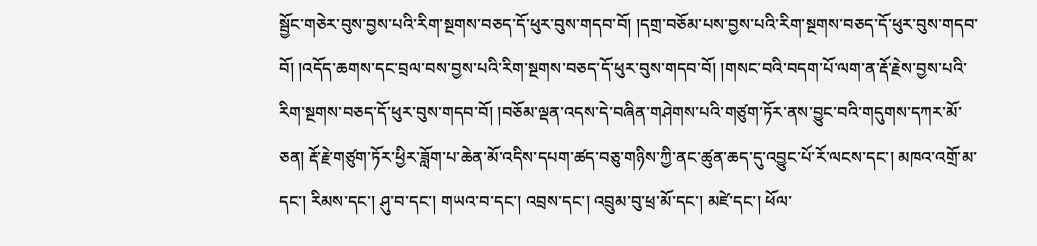སྦྱོང་གཅེར་བུས་བྱས་པའི་རིག་སྔགས་བཅད་དོ་ཕུར་བུས་གདབ་བོ། །དགྲ་བཅོམ་པས་བྱས་པའི་རིག་སྔགས་བཅད་དོ་ཕུར་བུས་གདབ་བོ། །འདོད་ཆགས་དང་བྲལ་བས་བྱས་པའི་རིག་སྔགས་བཅད་དོ་ཕུར་བུས་གདབ་བོ། །གསང་བའི་བདག་པོ་ལག་ན་རྡོ་རྗེས་བྱས་པའི་རིག་སྔགས་བཅད་དོ་ཕུར་བུས་གདབ་བོ། །བཅོམ་ལྡན་འདས་དེ་བཞིན་གཤེགས་པའི་གཙུག་ཏོར་ནས་བྱུང་བའི་གདུགས་དཀར་མོ་ཅན། རྡོ་རྗེ་གཙུག་ཏོར་ཕྱིར་ཟློག་པ་ཆེན་མོ་འདིས་དཔག་ཚད་བཅུ་གཉིས་ཀྱི་ནང་ཚུན་ཆད་དུ་འབྱུང་པོ་རོ་ལངས་དང་། མཁའ་འགྲོ་མ་དང་། རིམས་དང་། ཤུ་བ་དང་། གཡའ་བ་དང་། འབྲས་དང་། འབྲུམ་བུ་ཕྲ་མོ་དང་། མཛེ་དང་། ཕོལ་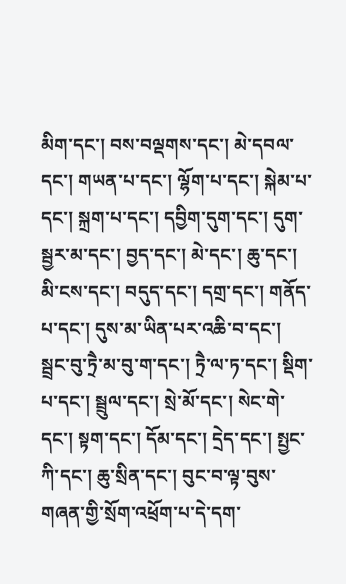མིག་དང་། བས་བལྡགས་དང་། མེ་དབལ་དང་། གཡན་པ་དང་། ལྷོག་པ་དང་། སྐེམ་པ་དང་། སྐྲག་པ་དང་། དབྱིག་དུག་དང་། དུག་སྦྱར་མ་དང་། བྱད་དང་། མེ་དང་། ཆུ་དང་། མི་ངས་དང་། བདུད་དང་། དགྲ་དང་། གནོད་པ་དང་། དུས་མ་ཡིན་པར་འཆི་བ་དང་། སྦྲང་བུ་ཏྲཻ་མ་བུ་ག་དང་། ཏྲཻ་ལ་ཏ་དང་། སྡིག་པ་དང་། སྦྲུལ་དང་། སྲེ་མོ་དང་། སེང་གེ་དང་། སྟག་དང་། དོམ་དང་། དྲེད་དང་། སྤྱང་ཀི་དང་། ཆུ་སྲིན་དང་། བུང་བ་ལྟ་བུས་གཞན་གྱི་སྲོག་འཕྲོག་པ་དེ་དག་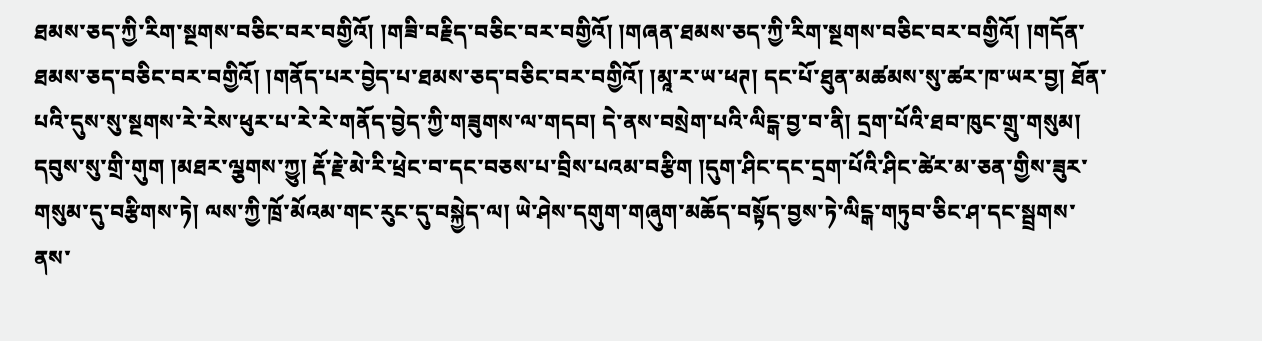ཐམས་ཅད་ཀྱི་རིག་སྔགས་བཅིང་བར་བགྱིའོ། །གཟི་བརྗིད་བཅིང་བར་བགྱིའོ། །གཞན་ཐམས་ཅད་ཀྱི་རིག་སྔགས་བཅིང་བར་བགྱིའོ། །གདོན་ཐམས་ཅད་བཅིང་བར་བགྱིའོ། །གནོད་པར་བྱེད་པ་ཐམས་ཅད་བཅིང་བར་བགྱིའོ། །མཱ་ར་ཡ་ཕཊ། དང་པོ་ཐུན་མཚམས་སུ་ཚར་ཁ་ཡར་བྱ། ཐོན་པའི་དུས་སུ་སྔགས་རེ་རེས་ཕུར་པ་རེ་རེ་གནོད་བྱེད་ཀྱི་གཟུགས་ལ་གདབ། དེ་ནས་བསྲེག་པའི་ལིངྒ་བྱ་བ་ནི། དྲག་པོའི་ཐབ་ཁུང་གྲུ་གསུམ། དབུས་སུ་གྲི་གུག །མཐར་ལྕགས་ཀྱུ། རྡོ་རྗེ་མེ་རི་ཕྲེང་བ་དང་བཅས་པ་བྲིས་པའམ་བརྩིག །དུག་ཤིང་དང་དྲག་པོའི་ཤིང་ཚེར་མ་ཅན་གྱིས་ཟུར་གསུམ་དུ་བརྩིགས་ཏེ། ལས་ཀྱི་ཁྲོ་མོའམ་གང་རུང་དུ་བསྐྱེད་ལ། ཡེ་ཤེས་དགུག་གཞུག་མཆོད་བསྟོད་བྱས་ཏེ་ལིངྒ་གཏུབ་ཅིང་ཤ་དང་སྦྲགས་ནས་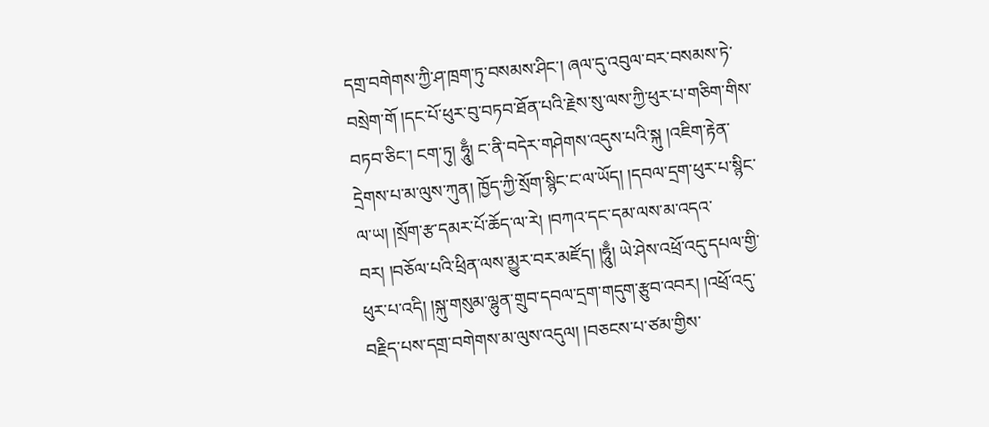དགྲ་བགེགས་ཀྱི་ཤ་ཁྲག་ཏུ་བསམས་ཤིང་། ཞལ་དུ་འབུལ་བར་བསམས་ཏེ་བསྲེག་གོ །དང་པོ་ཕུར་བུ་བཏབ་ཐོན་པའི་རྗེས་སུ་ལས་ཀྱི་ཕུར་པ་གཅིག་གིས་བཏབ་ཅིང་། ངག་ཏུ། ཧཱུྃ། ང་ནི་བདེར་གཤེགས་འདུས་པའི་སྐུ །འཇིག་རྟེན་དྲེགས་པ་མ་ལུས་ཀུན། ཁྱོད་ཀྱི་སྲོག་སྙིང་ང་ལ་ཡོད། །དབལ་དྲག་ཕུར་པ་སྙིང་ལ་ཡ། །སྲོག་རྩ་དམར་པོ་ཆོད་ལ་རེ། །བཀའ་དང་དམ་ལས་མ་འདའ་བར། །བཅོལ་པའི་ཕྲིན་ལས་མྱུར་བར་མཛོད། །ཧཱུྃ། ཡེ་ཤེས་འཕྲོ་འདུ་དཔལ་གྱི་ཕུར་པ་འདི། །སྐུ་གསུམ་ལྷུན་གྲུབ་དབལ་དྲག་གདུག་རྩུབ་འབར། །འཕྲོ་འདུ་བརྗིད་པས་དགྲ་བགེགས་མ་ལུས་འདུལ། །བཅངས་པ་ཙམ་གྱིས་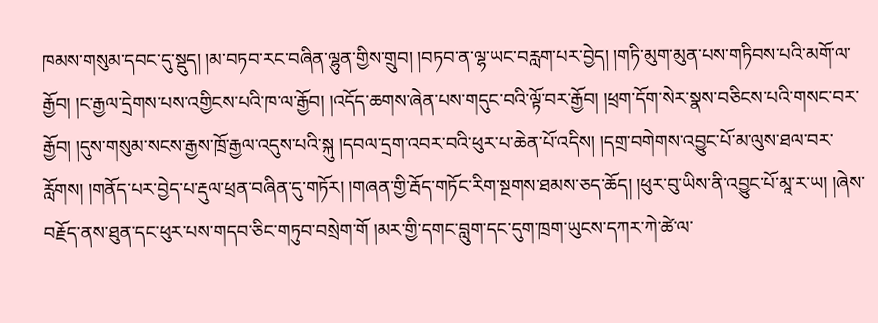ཁམས་གསུམ་དབང་དུ་སྡུད། །མ་བཏབ་རང་བཞིན་ལྷུན་གྱིས་གྲུབ། །བཏབ་ན་ལྷ་ཡང་བརླག་པར་བྱེད། །གཏི་མུག་མུན་པས་གཏིབས་པའི་མགོ་ལ་རྒྱོབ། །ང་རྒྱལ་དྲེགས་པས་འགྱིངས་པའི་ཁ་ལ་རྒྱོབ། །འདོད་ཆགས་ཞེན་པས་གདུང་བའི་ལྟོ་བར་རྒྱོབ། །ཕྲག་དོག་སེར་སྣས་བཅིངས་པའི་གསང་བར་རྒྱོབ། །དུས་གསུམ་སངས་རྒྱས་ཁྲོ་རྒྱལ་འདུས་པའི་སྐུ །དབལ་དྲག་འབར་བའི་ཕུར་པ་ཆེན་པོ་འདིས། །དགྲ་བགེགས་འབྱུང་པོ་མ་ལུས་ཐལ་བར་རློགས། །གནོད་པར་བྱེད་པ་རྡུལ་ཕྲན་བཞིན་དུ་གཏོར། །གཞན་གྱི་རྦོད་གཏོང་རིག་སྔགས་ཐམས་ཅད་ཆོད། །ཕུར་བུ་ཡིས་ནི་འབྱུང་པོ་མཱ་ར་ཡ། །ཞེས་བརྗོད་ནས་ཐུན་དང་ཕུར་པས་གདབ་ཅིང་གཏུབ་བསྲེག་གོ །མར་གྱི་དགང་བླུག་དང་དུག་ཁྲག་ཡུངས་དཀར་ཀེ་ཚེ་ལ་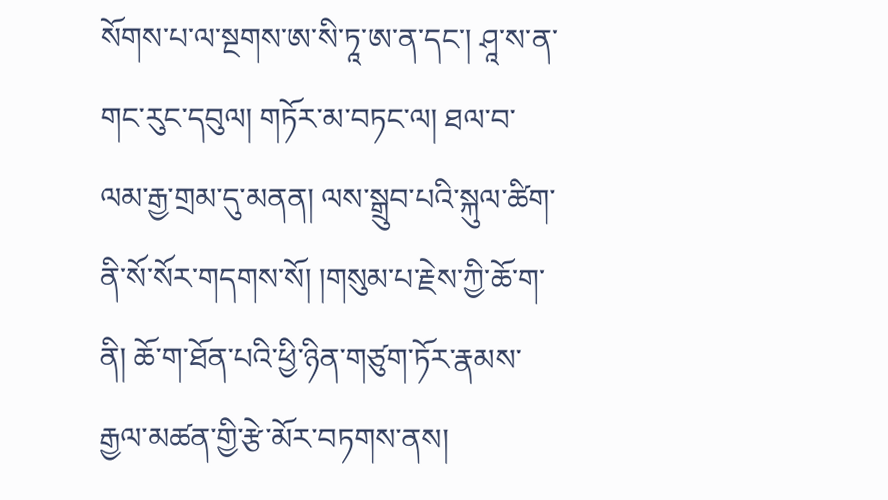སོགས་པ་ལ་སྔགས་ཨ་སི་ཏཱ་ཨ་ན་དང་། ཤཱ་ས་ན་གང་རུང་དབུལ། གཏོར་མ་བཏང་ལ། ཐལ་བ་ལམ་རྒྱ་གྲམ་དུ་མནན། ལས་སྒྲུབ་པའི་སྐུལ་ཚིག་ནི་སོ་སོར་གདགས་སོ། །གསུམ་པ་རྗེས་ཀྱི་ཆོ་ག་ནི། ཆོ་ག་ཐོན་པའི་ཕྱི་ཉིན་གཙུག་ཏོར་རྣམས་རྒྱལ་མཚན་གྱི་རྩེ་མོར་བཏགས་ནས།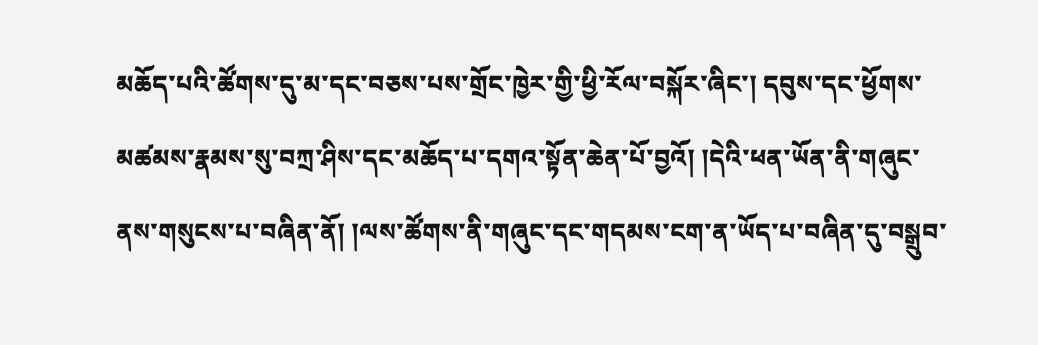མཆོད་པའི་ཚོགས་དུ་མ་དང་བཅས་པས་གྲོང་ཁྱེར་གྱི་ཕྱི་རོལ་བསྐོར་ཞིང་། དབུས་དང་ཕྱོགས་མཚམས་རྣམས་སུ་བཀྲ་ཤིས་དང་མཆོད་པ་དགའ་སྟོན་ཆེན་པོ་བྱའོ། །དེའི་ཕན་ཡོན་ནི་གཞུང་ནས་གསུངས་པ་བཞིན་ནོ། །ལས་ཚོགས་ནི་གཞུང་དང་གདམས་ངག་ན་ཡོད་པ་བཞིན་དུ་བསྒྲུབ་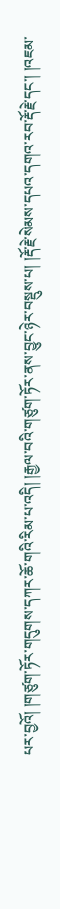པར་བྱའོ། །གཙུག་ཏོར་གདུགས་དཀར་ཆོ་གའི་རིམ་པ་འདི། །རྒྱལ་བའི་གཙུག་ཏོར་ནས་བྱུང་ཉེར་བསྡུས་པ། །རྡོ་རྗེ་སེམས་དཔའ་དགའ་རབ་རྡོ་རྗེ་དང་། །འཇམ་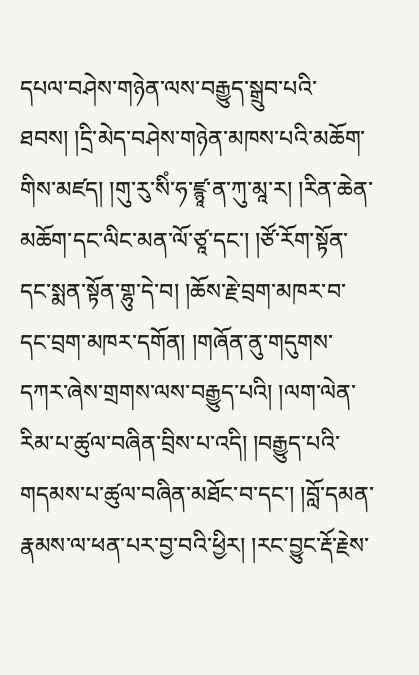དཔལ་བཤེས་གཉེན་ལས་བརྒྱུད་སྒྲུབ་པའི་ཐབས། །དྲི་མེད་བཤེས་གཉེན་མཁས་པའི་མཆོག་གིས་མཛད། །གུ་རུ་སིཾ་ཧ་ཛྙཱ་ན་ཀུ་མཱ་ར། །རིན་ཆེན་མཆོག་དང་ལིང་མན་ལོ་ཙཱ་དང་། །ཙོ་རོག་སྟོན་དང་སྨན་སྟོན་གྷུ་དེ་བ། །ཆོས་རྗེ་བྲག་མཁར་བ་དང་བྲག་མཁར་དགོན། །གཞོན་ནུ་གདུགས་དཀར་ཞེས་གྲགས་ལས་བརྒྱུད་པའི། །ལག་ལེན་རིམ་པ་ཚུལ་བཞིན་བྲིས་པ་འདི། །བརྒྱུད་པའི་གདམས་པ་ཚུལ་བཞིན་མཐོང་བ་དང་། །བློ་དམན་རྣམས་ལ་ཕན་པར་བྱ་བའི་ཕྱིར། །རང་བྱུང་རྡོ་རྗེས་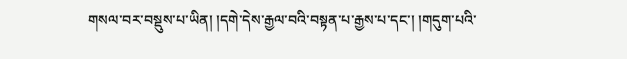གསལ་བར་བསྡུས་པ་ཡིན། །དགེ་དེས་རྒྱལ་བའི་བསྟན་པ་རྒྱས་པ་དང་། །གདུག་པའི་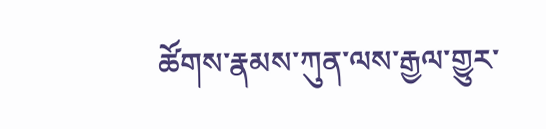ཚོགས་རྣམས་ཀུན་ལས་རྒྱལ་གྱུར་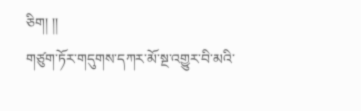ཅིག། །།
གཙུག་ཏོར་གདུགས་དཀར་མོ་སྔ་འགྱུར་བི་མའི་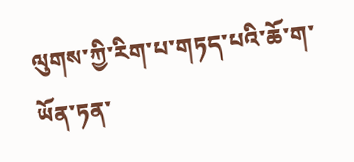ལུགས་ཀྱི་རིག་པ་གཏད་པའི་ཆོ་ག་ཡོན་ཏན་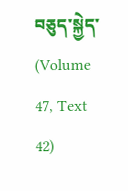བཅུད་སྐྱེད་ (Volume 47, Text 42)